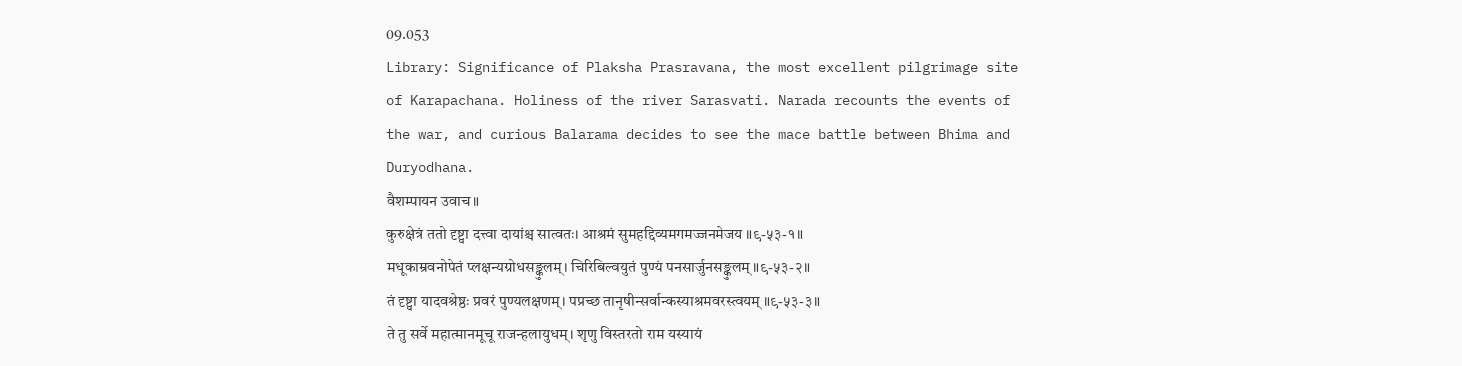09.053
Library: Significance of Plaksha Prasravana, the most excellent pilgrimage site of Karapachana. Holiness of the river Sarasvati. Narada recounts the events of the war, and curious Balarama decides to see the mace battle between Bhima and Duryodhana.
वैशम्पायन उवाच॥
कुरुक्षेत्रं ततो दृष्ट्वा दत्त्वा दायांश्च सात्वतः। आश्रमं सुमहद्दिव्यमगमज्जनमेजय ॥९-५३-१॥
मधूकाम्रवनोपेतं प्लक्षन्यग्रोधसङ्कुलम्। चिरिबिल्वयुतं पुण्यं पनसार्जुनसङ्कुलम् ॥९-५३-२॥
तं दृष्ट्वा यादवश्रेष्ठः प्रवरं पुण्यलक्षणम्। पप्रच्छ तानृषीन्सर्वान्कस्याश्रमवरस्त्वयम् ॥९-५३-३॥
ते तु सर्वे महात्मानमूचू राजन्हलायुधम्। शृणु विस्तरतो राम यस्यायं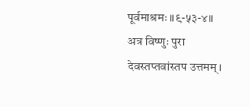पूर्वमाश्रमः ॥९-५३-४॥
अत्र विष्णुः पुरा देवस्तप्तवांस्तप उत्तमम्।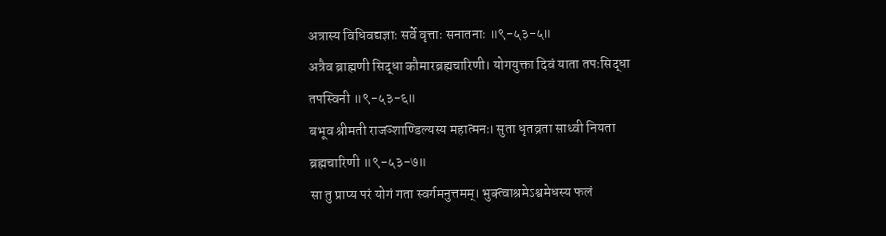अत्रास्य विधिवद्यज्ञाः सर्वे वृत्ताः सनातनाः ॥९-५३-५॥
अत्रैव ब्राह्मणी सिद्धा कौमारब्रह्मचारिणी। योगयुक्ता दिवं याता तपःसिद्धा तपस्विनी ॥९-५३-६॥
बभूव श्रीमती राजञ्शाण्डिल्यस्य महात्मनः। सुता धृतव्रता साध्वी नियता ब्रह्मचारिणी ॥९-५३-७॥
सा तु प्राप्य परं योगं गता स्वर्गमनुत्तमम्। भुक्त्वाश्रमेऽश्वमेधस्य फलं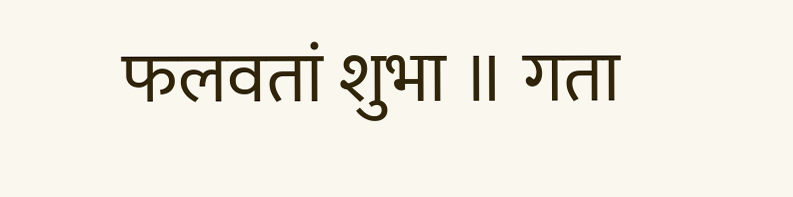फलवतां शुभा ॥ गता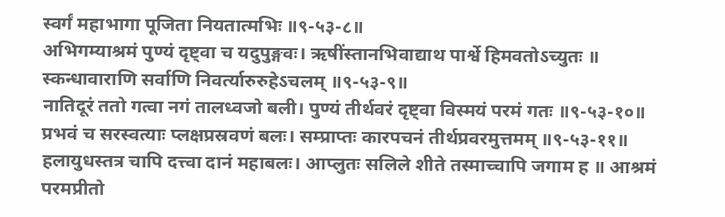स्वर्गं महाभागा पूजिता नियतात्मभिः ॥९-५३-८॥
अभिगम्याश्रमं पुण्यं दृष्ट्वा च यदुपुङ्गवः। ऋषींस्तानभिवाद्याथ पार्श्वे हिमवतोऽच्युतः ॥ स्कन्धावाराणि सर्वाणि निवर्त्यारुरुहेऽचलम् ॥९-५३-९॥
नातिदूरं ततो गत्वा नगं तालध्वजो बली। पुण्यं तीर्थवरं दृष्ट्वा विस्मयं परमं गतः ॥९-५३-१०॥
प्रभवं च सरस्वत्याः प्लक्षप्रस्रवणं बलः। सम्प्राप्तः कारपचनं तीर्थप्रवरमुत्तमम् ॥९-५३-११॥
हलायुधस्तत्र चापि दत्त्वा दानं महाबलः। आप्लुतः सलिले शीते तस्माच्चापि जगाम ह ॥ आश्रमं परमप्रीतो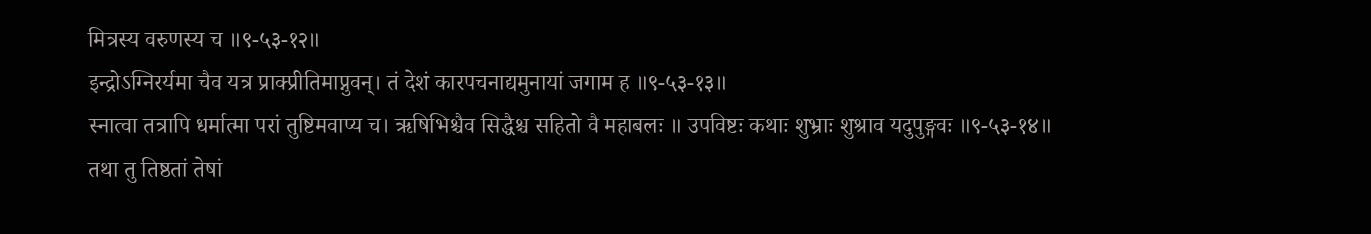मित्रस्य वरुणस्य च ॥९-५३-१२॥
इन्द्रोऽग्निरर्यमा चैव यत्र प्राक्प्रीतिमाप्नुवन्। तं देशं कारपचनाद्यमुनायां जगाम ह ॥९-५३-१३॥
स्नात्वा तत्रापि धर्मात्मा परां तुष्टिमवाप्य च। ऋषिभिश्चैव सिद्धैश्च सहितो वै महाबलः ॥ उपविष्टः कथाः शुभ्राः शुश्राव यदुपुङ्गवः ॥९-५३-१४॥
तथा तु तिष्ठतां तेषां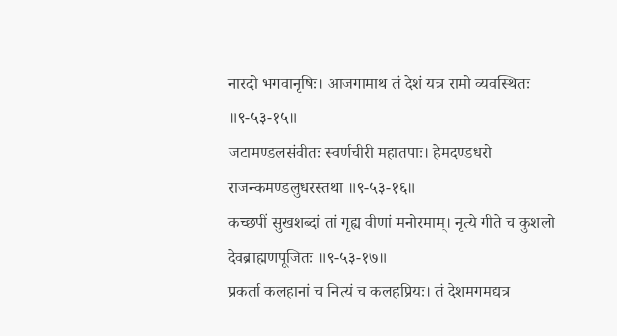नारदो भगवानृषिः। आजगामाथ तं देशं यत्र रामो व्यवस्थितः ॥९-५३-१५॥
जटामण्डलसंवीतः स्वर्णचीरी महातपाः। हेमदण्डधरो राजन्कमण्डलुधरस्तथा ॥९-५३-१६॥
कच्छपीं सुखशब्दां तां गृह्य वीणां मनोरमाम्। नृत्ये गीते च कुशलो देवब्राह्मणपूजितः ॥९-५३-१७॥
प्रकर्ता कलहानां च नित्यं च कलहप्रियः। तं देशमगमद्यत्र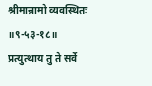श्रीमान्रामो व्यवस्थितः ॥९-५३-१८॥
प्रत्युत्थाय तु ते सर्वे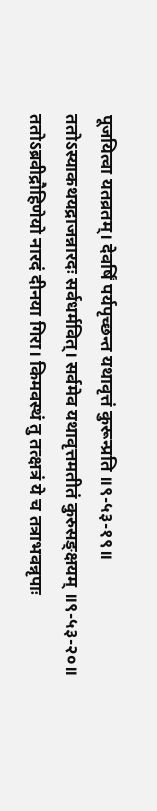पूजयित्वा यतव्रतम्। देवर्षिं पर्यपृच्छन्त यथावृत्तं कुरून्प्रति ॥९-५३-१९॥
ततोऽस्याकथयद्राजन्नारदः सर्वधर्मवित्। सर्वमेव यथावृत्तमतीतं कुरुसङ्क्षयम् ॥९-५३-२०॥
ततोऽब्रवीद्रौहिणेयो नारदं दीनया गिरा। किमवस्थं तु तत्क्षत्रं ये च तत्राभवन्नृपाः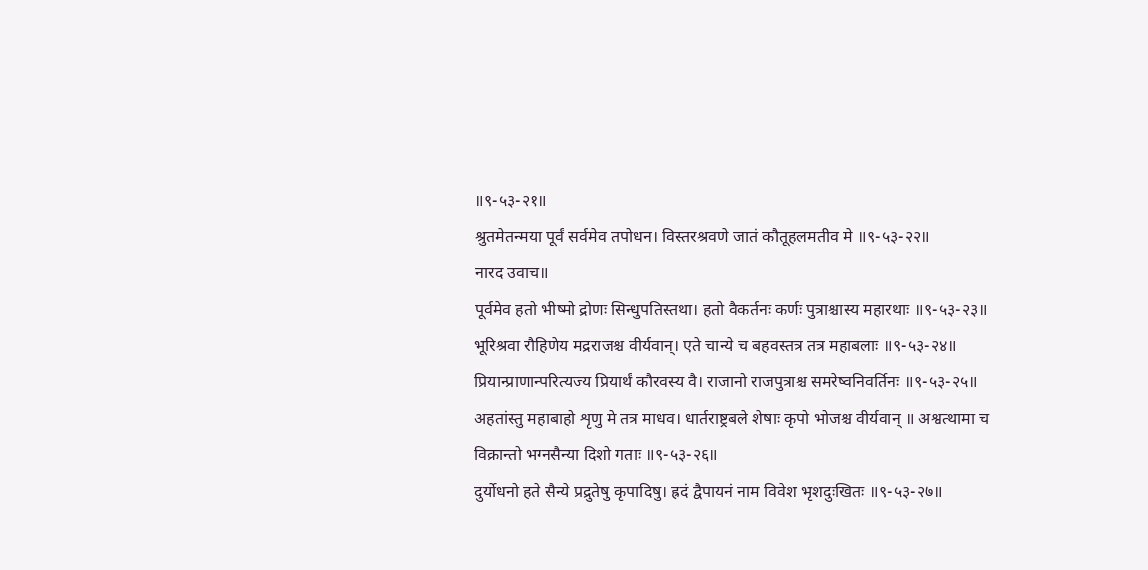॥९-५३-२१॥
श्रुतमेतन्मया पूर्वं सर्वमेव तपोधन। विस्तरश्रवणे जातं कौतूहलमतीव मे ॥९-५३-२२॥
नारद उवाच॥
पूर्वमेव हतो भीष्मो द्रोणः सिन्धुपतिस्तथा। हतो वैकर्तनः कर्णः पुत्राश्चास्य महारथाः ॥९-५३-२३॥
भूरिश्रवा रौहिणेय मद्रराजश्च वीर्यवान्। एते चान्ये च बहवस्तत्र तत्र महाबलाः ॥९-५३-२४॥
प्रियान्प्राणान्परित्यज्य प्रियार्थं कौरवस्य वै। राजानो राजपुत्राश्च समरेष्वनिवर्तिनः ॥९-५३-२५॥
अहतांस्तु महाबाहो शृणु मे तत्र माधव। धार्तराष्ट्रबले शेषाः कृपो भोजश्च वीर्यवान् ॥ अश्वत्थामा च विक्रान्तो भग्नसैन्या दिशो गताः ॥९-५३-२६॥
दुर्योधनो हते सैन्ये प्रद्रुतेषु कृपादिषु। ह्रदं द्वैपायनं नाम विवेश भृशदुःखितः ॥९-५३-२७॥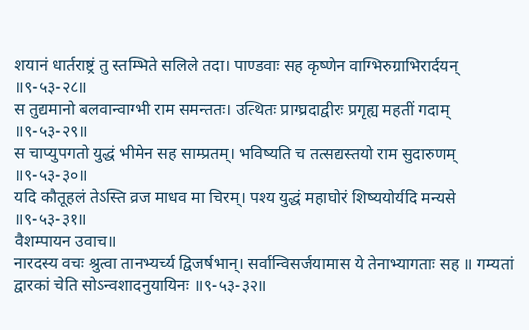शयानं धार्तराष्ट्रं तु स्तम्भिते सलिले तदा। पाण्डवाः सह कृष्णेन वाग्भिरुग्राभिरार्दयन् ॥९-५३-२८॥
स तुद्यमानो बलवान्वाग्भी राम समन्ततः। उत्थितः प्राग्घ्रदाद्वीरः प्रगृह्य महतीं गदाम् ॥९-५३-२९॥
स चाप्युपगतो युद्धं भीमेन सह साम्प्रतम्। भविष्यति च तत्सद्यस्तयो राम सुदारुणम् ॥९-५३-३०॥
यदि कौतूहलं तेऽस्ति व्रज माधव मा चिरम्। पश्य युद्धं महाघोरं शिष्ययोर्यदि मन्यसे ॥९-५३-३१॥
वैशम्पायन उवाच॥
नारदस्य वचः श्रुत्वा तानभ्यर्च्य द्विजर्षभान्। सर्वान्विसर्जयामास ये तेनाभ्यागताः सह ॥ गम्यतां द्वारकां चेति सोऽन्वशादनुयायिनः ॥९-५३-३२॥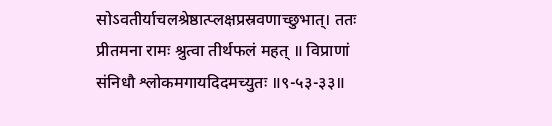सोऽवतीर्याचलश्रेष्ठात्प्लक्षप्रस्रवणाच्छुभात्। ततः प्रीतमना रामः श्रुत्वा तीर्थफलं महत् ॥ विप्राणां संनिधौ श्लोकमगायदिदमच्युतः ॥९-५३-३३॥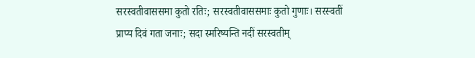सरस्वतीवाससमा कुतो रतिः; सरस्वतीवाससमाः कुतो गुणाः। सरस्वतीं प्राप्य दिवं गता जनाः; सदा स्मरिष्यन्ति नदीं सरस्वतीम्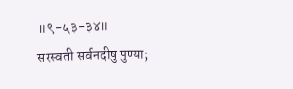॥९-५३-३४॥
सरस्वती सर्वनदीषु पुण्या;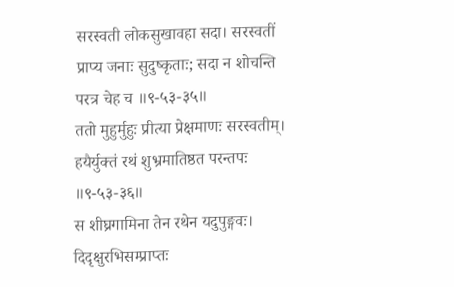सरस्वती लोकसुखावहा सदा। सरस्वतीं प्राप्य जनाः सुदुष्कृताः; सदा न शोचन्ति परत्र चेह च ॥९-५३-३५॥
ततो मुहुर्मुहुः प्रीत्या प्रेक्षमाणः सरस्वतीम्। हयैर्युक्तं रथं शुभ्रमातिष्ठत परन्तपः ॥९-५३-३६॥
स शीघ्रगामिना तेन रथेन यदुपुङ्गवः। दिदृक्षुरभिसम्प्राप्तः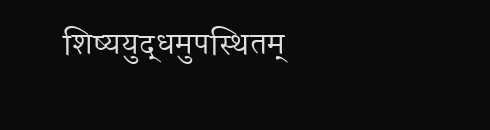शिष्ययुद्धमुपस्थितम्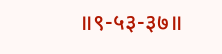॥९-५३-३७॥